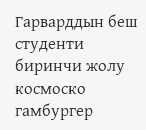Гарварддын беш студенти биринчи жолу космоско гамбургер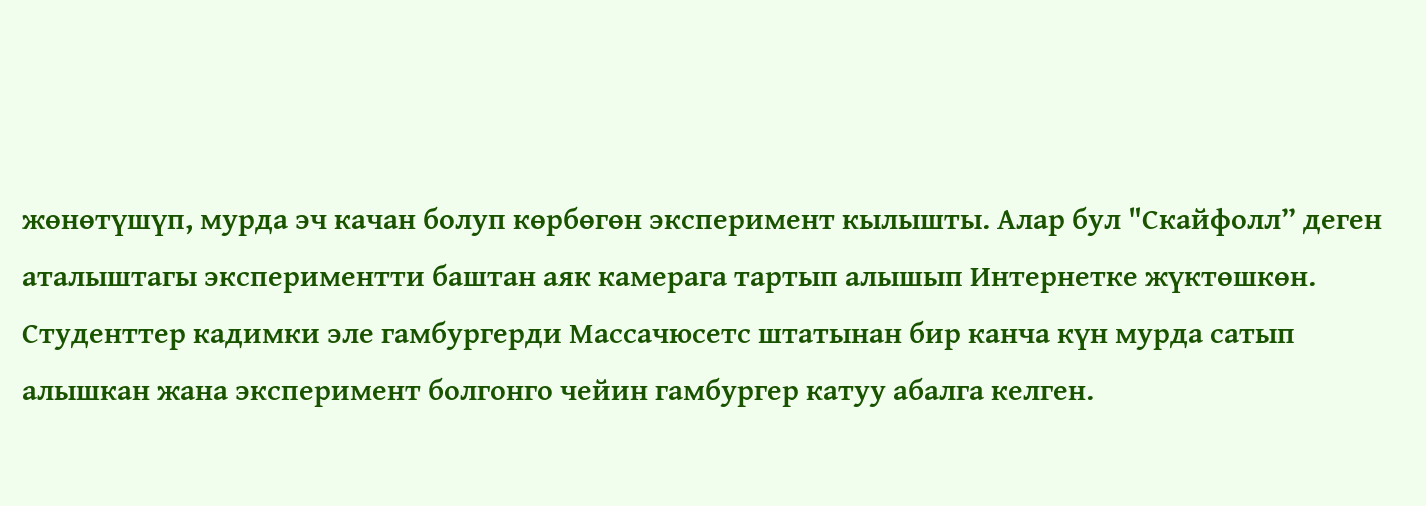жөнөтүшүп, мурда эч качан болуп көрбөгөн эксперимент кылышты. Алар бул "Скайфолл” деген аталыштагы экспериментти баштан аяк камерага тартып алышып Интернетке жүктөшкөн.
Студенттер кадимки эле гамбургерди Массачюсетс штатынан бир канча күн мурда сатып алышкан жана эксперимент болгонго чейин гамбургер катуу абалга келген.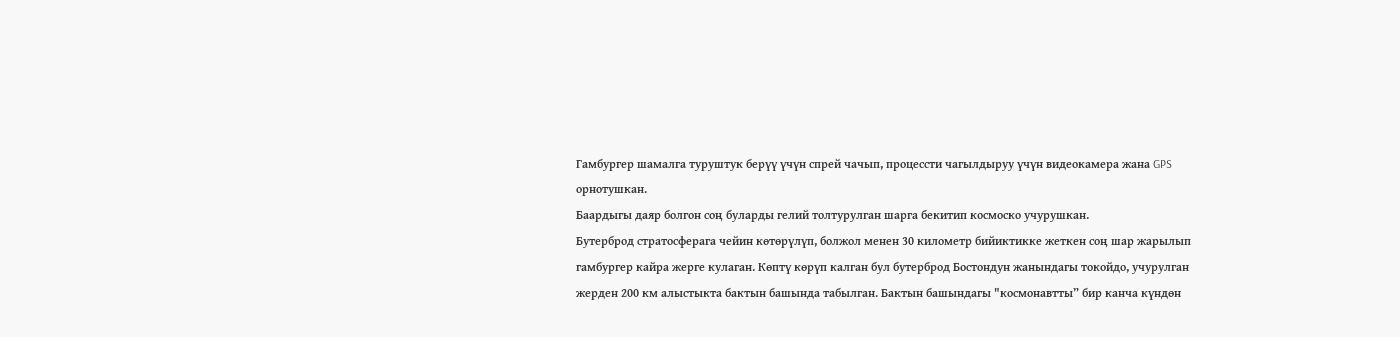Гамбургер шамалга туруштук берүү үчүн спрей чачып, процессти чагылдыруу үчүн видеокамера жана GPS орнотушкан.
Баардыгы даяр болгон соң буларды гелий толтурулган шарга бекитип космоско учурушкан.
Бутерброд стратосферага чейин көтөрүлүп, болжол менен 30 километр бийиктикке жеткен соң шар жарылып гамбургер кайра жерге кулаган. Көптү көрүп калган бул бутерброд Бостондун жанындагы токойдо, учурулган жерден 200 км алыстыкта бактын башында табылган. Бактын башындагы "космонавтты” бир канча күндөн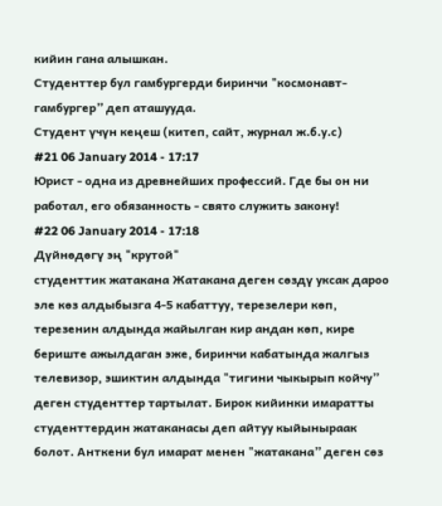кийин гана алышкан.
Студенттер бул гамбургерди биринчи "космонавт-
гамбургер” деп аташууда.
Студент үчүн кеңеш (китеп, сайт, журнал ж.б.у.с)
#21 06 January 2014 - 17:17
Юрист - одна из древнейших профессий. Где бы он ни работал, его обязанность - свято служить закону!
#22 06 January 2014 - 17:18
Дүйнөдөгү эң "крутой"
студенттик жатакана Жатакана деген сөздү уксак дароо эле көз алдыбызга 4-5 кабаттуу, терезелери көп, терезенин алдында жайылган кир андан көп, кире бериште ажылдаган эже, биринчи кабатында жалгыз телевизор, эшиктин алдында "тигини чыкырып койчу” деген студенттер тартылат. Бирок кийинки имаратты студенттердин жатаканасы деп айтуу кыйыныраак болот. Анткени бул имарат менен "жатакана” деген сөз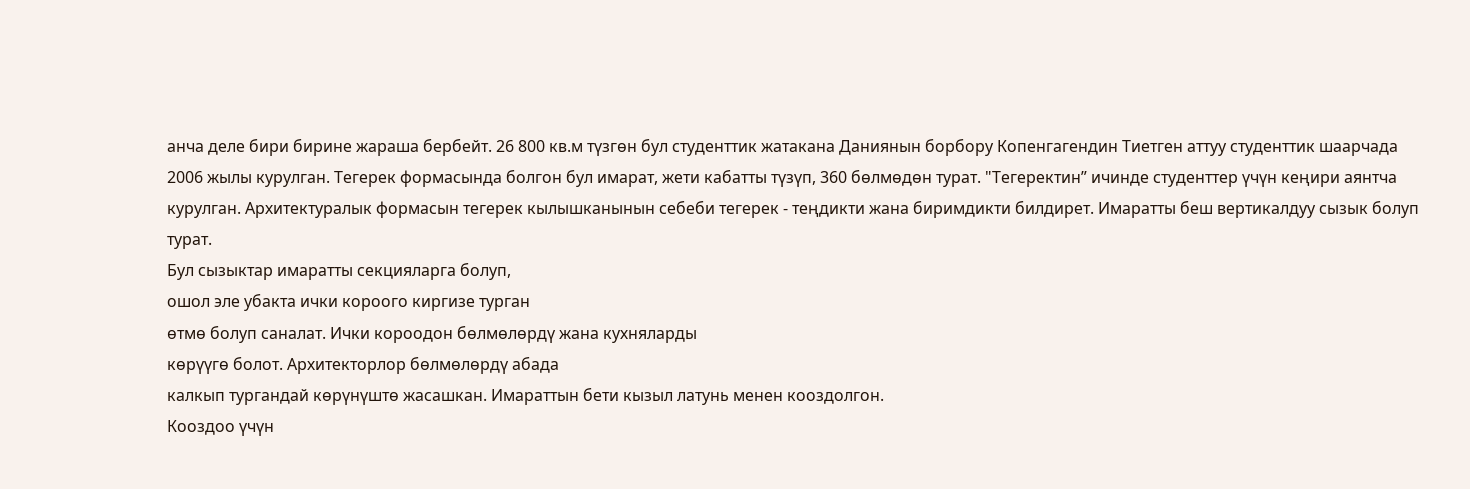анча деле бири бирине жараша бербейт. 26 800 кв.м түзгөн бул студенттик жатакана Даниянын борбору Копенгагендин Тиетген аттуу студенттик шаарчада 2006 жылы курулган. Тегерек формасында болгон бул имарат, жети кабатты түзүп, 360 бөлмөдөн турат. "Тегеректин” ичинде студенттер үчүн кеңири аянтча курулган. Архитектуралык формасын тегерек кылышканынын себеби тегерек - теңдикти жана биримдикти билдирет. Имаратты беш вертикалдуу сызык болуп турат.
Бул сызыктар имаратты секцияларга болуп,
ошол эле убакта ички короого киргизе турган
өтмө болуп саналат. Ички короодон бөлмөлөрдү жана кухняларды
көрүүгө болот. Архитекторлор бөлмөлөрдү абада
калкып тургандай көрүнүштө жасашкан. Имараттын бети кызыл латунь менен кооздолгон.
Кооздоо үчүн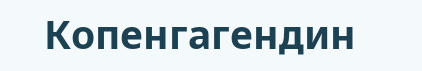Копенгагендин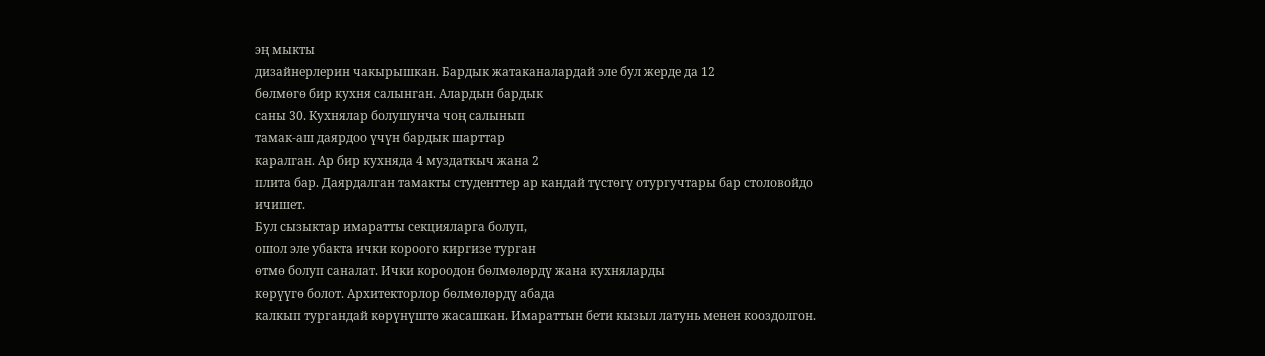эң мыкты
дизайнерлерин чакырышкан. Бардык жатаканалардай эле бул жерде да 12
бөлмөгө бир кухня салынган. Алардын бардык
саны 30. Кухнялар болушунча чоң салынып
тамак-аш даярдоо үчүн бардык шарттар
каралган. Ар бир кухняда 4 муздаткыч жана 2
плита бар. Даярдалган тамакты студенттер ар кандай түстөгү отургучтары бар столовойдо
ичишет.
Бул сызыктар имаратты секцияларга болуп,
ошол эле убакта ички короого киргизе турган
өтмө болуп саналат. Ички короодон бөлмөлөрдү жана кухняларды
көрүүгө болот. Архитекторлор бөлмөлөрдү абада
калкып тургандай көрүнүштө жасашкан. Имараттын бети кызыл латунь менен кооздолгон.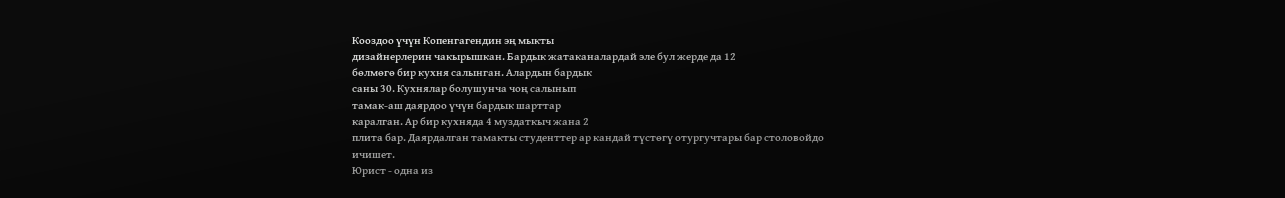Кооздоо үчүн Копенгагендин эң мыкты
дизайнерлерин чакырышкан. Бардык жатаканалардай эле бул жерде да 12
бөлмөгө бир кухня салынган. Алардын бардык
саны 30. Кухнялар болушунча чоң салынып
тамак-аш даярдоо үчүн бардык шарттар
каралган. Ар бир кухняда 4 муздаткыч жана 2
плита бар. Даярдалган тамакты студенттер ар кандай түстөгү отургучтары бар столовойдо
ичишет.
Юрист - одна из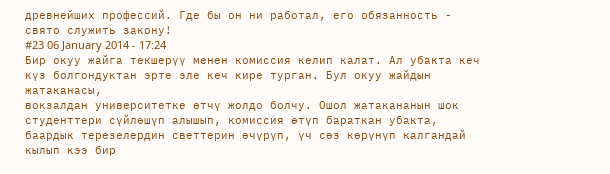древнейших профессий. Где бы он ни работал, его обязанность - свято служить закону!
#23 06 January 2014 - 17:24
Бир окуу жайга текшерүү менен комиссия келип калат. Ал убакта кеч күз болгондуктан эрте эле кеч кире турган. Бул окуу жайдын жатаканасы,
вокзалдан университетке өтчү жолдо болчу. Ошол жатакананын шок студенттери сүйлөшүп алышып, комиссия өтүп бараткан убакта, баардык терезелердин светтерин өчүрүп, үч сөз көрүнүп калгандай кылып кээ бир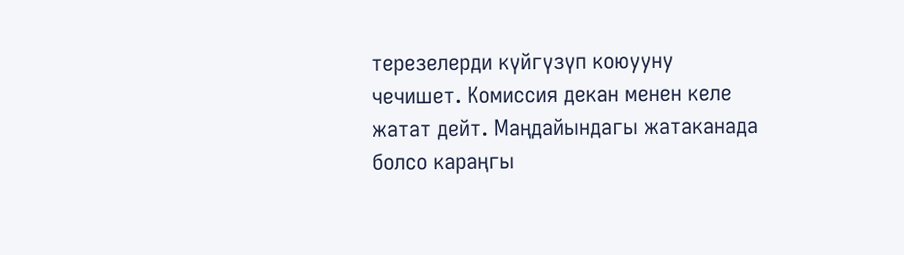терезелерди күйгүзүп коюууну чечишет. Комиссия декан менен келе жатат дейт. Маңдайындагы жатаканада болсо караңгы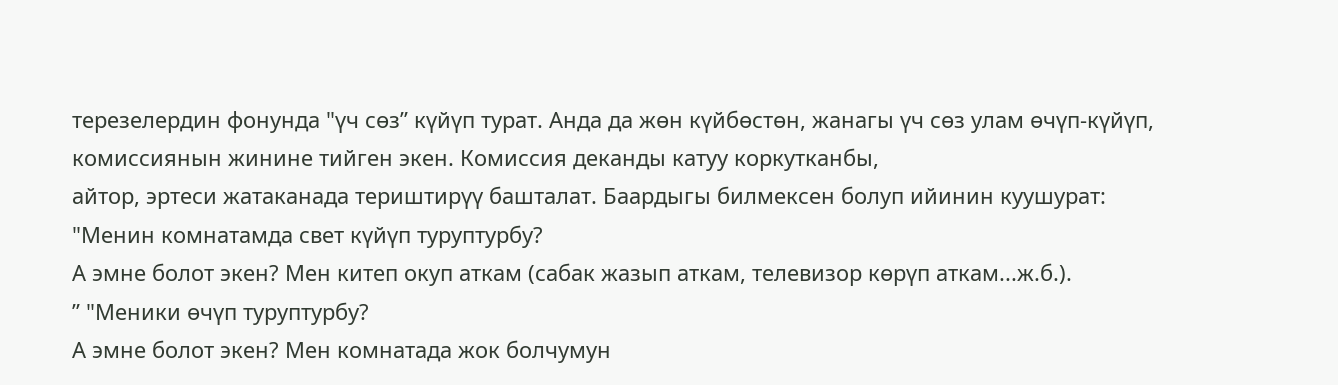терезелердин фонунда "үч сөз” күйүп турат. Анда да жөн күйбөстөн, жанагы үч сөз улам өчүп-күйүп, комиссиянын жинине тийген экен. Комиссия деканды катуу коркутканбы,
айтор, эртеси жатаканада териштирүү башталат. Баардыгы билмексен болуп ийинин куушурат: "Менин комнатамда свет күйүп туруптурбу?
А эмне болот экен? Мен китеп окуп аткам (сабак жазып аткам, телевизор көрүп аткам...ж.б.).
” "Меники өчүп туруптурбу?
А эмне болот экен? Мен комнатада жок болчумун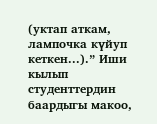(уктап аткам, лампочка күйуп кеткен...).” Иши кылып студенттердин баардыгы макоо,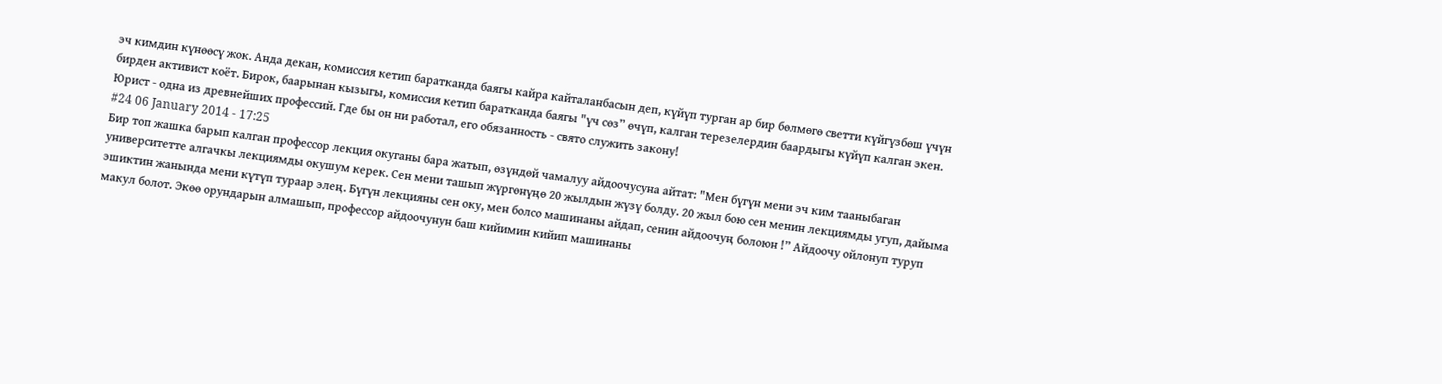эч кимдин күнөөсү жок. Анда декан, комиссия кетип баратканда баягы кайра кайталанбасын деп, күйүп турган ар бир бөлмөгө светти күйгүзбөш үчүн бирден активист коёт. Бирок, баарынан кызыгы, комиссия кетип баратканда баягы "үч сөз” өчүп, калган терезелердин баардыгы күйүп калган экен.
Юрист - одна из древнейших профессий. Где бы он ни работал, его обязанность - свято служить закону!
#24 06 January 2014 - 17:25
Бир топ жашка барып калган профессор лекция окуганы бара жатып, өзүндөй чамалуу айдоочусуна айтат: "Мен бүгүн мени эч ким тааныбаган университетте алгачкы лекциямды окушум керек. Сен мени ташып жүргөнүңө 20 жылдын жүзү болду. 20 жыл бою сен менин лекциямды угуп, дайыма эшиктин жанында мени күтүп тураар элең. Бүгүн лекцияны сен оку, мен болсо машинаны айдап, сенин айдоочуң болоюн !” Айдоочу ойлонуп туруп макул болот. Экөө орундарын алмашып, профессор айдоочунун баш кийимин кийип машинаны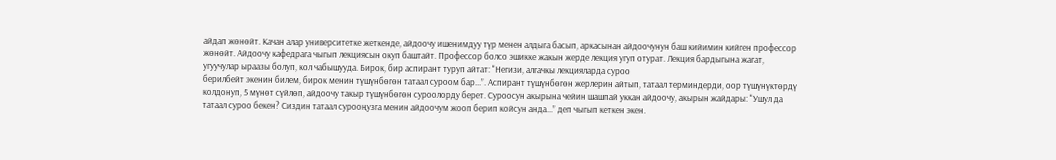айдап жөнөйт. Качан алар университетке жеткенде, айдоочу ишенимдуу түр менен алдыга басып, аркасынан айдоочунун баш кийимин кийген профессор жөнөйт. Айдоочу кафедрага чыгып лекциясын окуп баштайт. Профессор болсо эшикке жакын жерде лекция угуп отурат. Лекция бардыгына жагат, угуучулар ыраазы болуп, кол чабышууда. Бирок, бир аспирант туруп айтат: "Негизи, алгачкы лекцияларда суроо
берилбейт экенин билем, бирок менин түшүнбөгөн татаал суроом бар...”. Аспирант түшүнбөгөн жерлерин айтып, татаал терминдерди, оор түшүнүктөрдү колдонуп, 5 мүнөт сүйлөп, айдоочу такыр түшүнбөгөн суроолорду берет. Суроосун акырына чейин шашпай уккан айдоочу, акырын жайдары: "Ушул да татаал суроо бекен? Сиздин татаал сурооңузга менин айдоочум жооп берип койсун анда...” деп чыгып кеткен экен.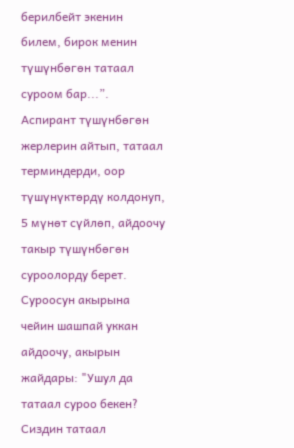берилбейт экенин билем, бирок менин түшүнбөгөн татаал суроом бар...”. Аспирант түшүнбөгөн жерлерин айтып, татаал терминдерди, оор түшүнүктөрдү колдонуп, 5 мүнөт сүйлөп, айдоочу такыр түшүнбөгөн суроолорду берет. Суроосун акырына чейин шашпай уккан айдоочу, акырын жайдары: "Ушул да татаал суроо бекен? Сиздин татаал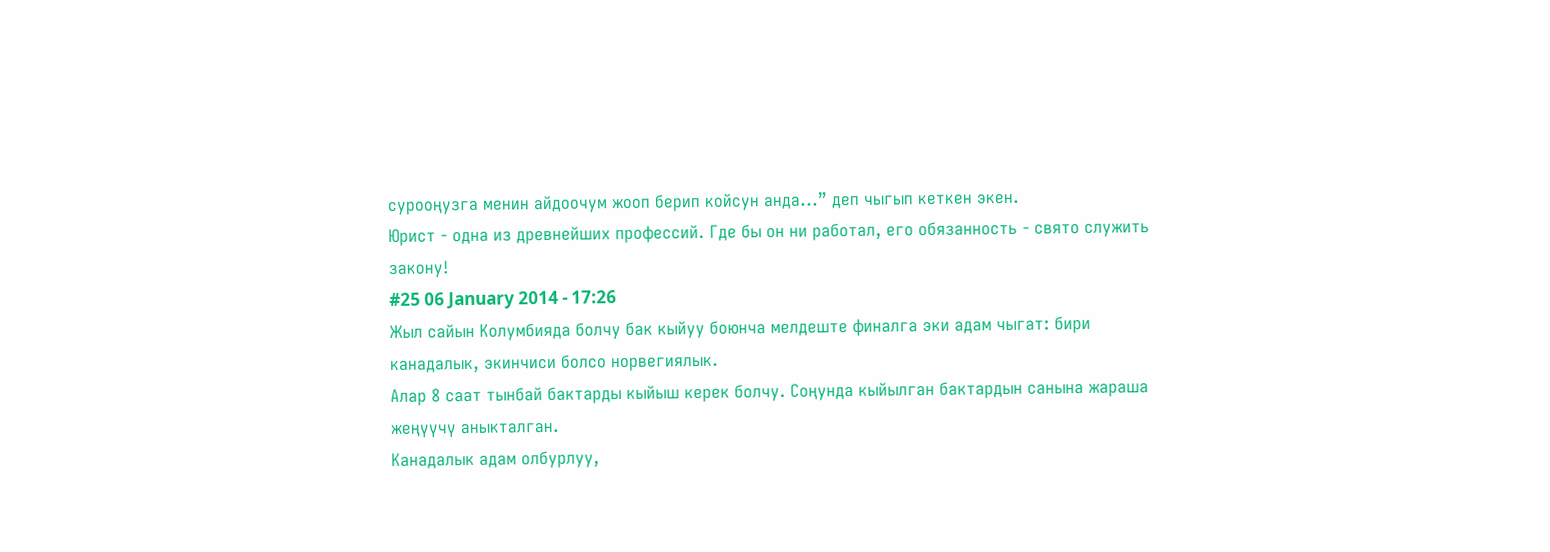сурооңузга менин айдоочум жооп берип койсун анда...” деп чыгып кеткен экен.
Юрист - одна из древнейших профессий. Где бы он ни работал, его обязанность - свято служить закону!
#25 06 January 2014 - 17:26
Жыл сайын Колумбияда болчу бак кыйуу боюнча мелдеште финалга эки адам чыгат: бири канадалык, экинчиси болсо норвегиялык.
Алар 8 саат тынбай бактарды кыйыш керек болчу. Соңунда кыйылган бактардын санына жараша жеңүүчү аныкталган.
Канадалык адам олбурлуу,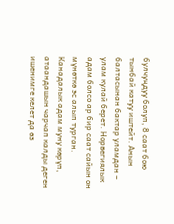булчуңдуу болуп, 8 саат бою тынбай катуу иштейт. Анын балтасынан бактар уламдан – улам кулай берет. Норвегиялык адам болсо ар бир саат сайын он мүнөткө эс алып турган. Канадалык адам муну көрүп, атаандашын чарчап калды деген ишенимге келет да өз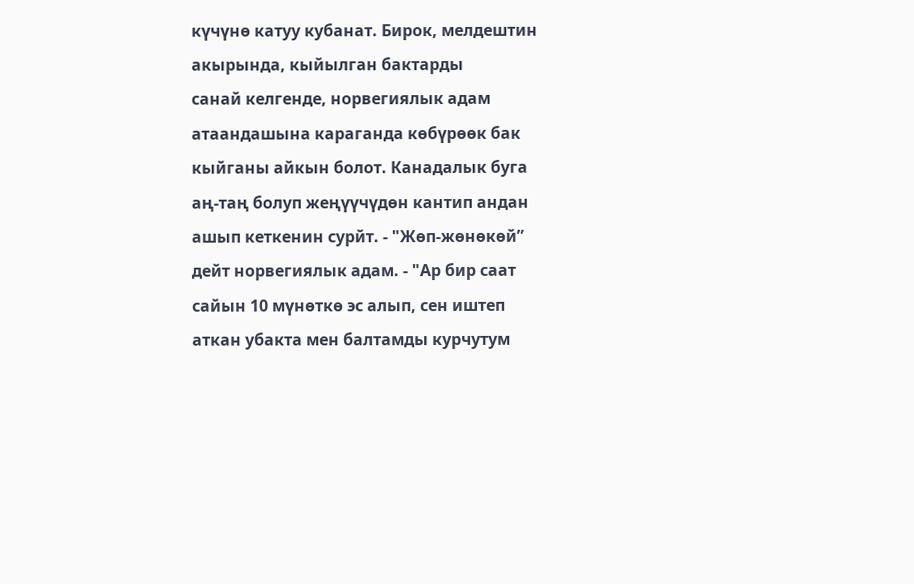күчүнө катуу кубанат. Бирок, мелдештин акырында, кыйылган бактарды
санай келгенде, норвегиялык адам атаандашына караганда көбүрөөк бак кыйганы айкын болот. Канадалык буга аң-таң болуп жеңүүчүдөн кантип андан ашып кеткенин сурйт. - "Жөп-жөнөкөй” дейт норвегиялык адам. - "Ар бир саат сайын 10 мүнөткө эс алып, сен иштеп аткан убакта мен балтамды курчутум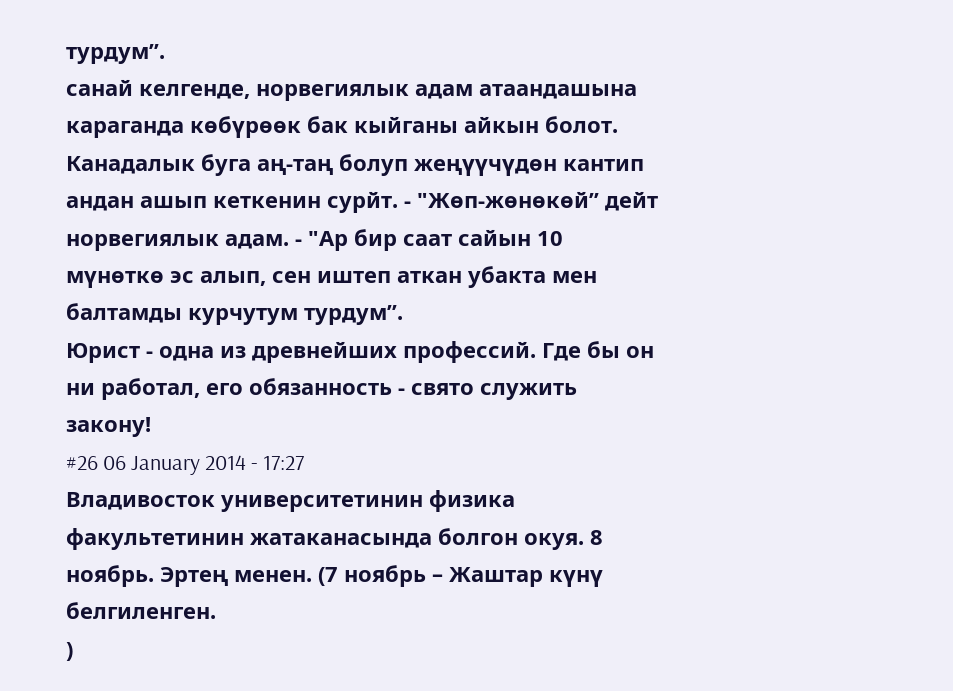турдум”.
санай келгенде, норвегиялык адам атаандашына караганда көбүрөөк бак кыйганы айкын болот. Канадалык буга аң-таң болуп жеңүүчүдөн кантип андан ашып кеткенин сурйт. - "Жөп-жөнөкөй” дейт норвегиялык адам. - "Ар бир саат сайын 10 мүнөткө эс алып, сен иштеп аткан убакта мен балтамды курчутум турдум”.
Юрист - одна из древнейших профессий. Где бы он ни работал, его обязанность - свято служить закону!
#26 06 January 2014 - 17:27
Владивосток университетинин физика факультетинин жатаканасында болгон окуя. 8 ноябрь. Эртең менен. (7 ноябрь – Жаштар күнү белгиленген.
)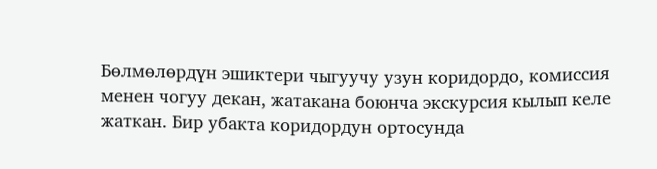Бөлмөлөрдүн эшиктери чыгуучу узун коридордо, комиссия менен чогуу декан, жатакана боюнча экскурсия кылып келе жаткан. Бир убакта коридордун ортосунда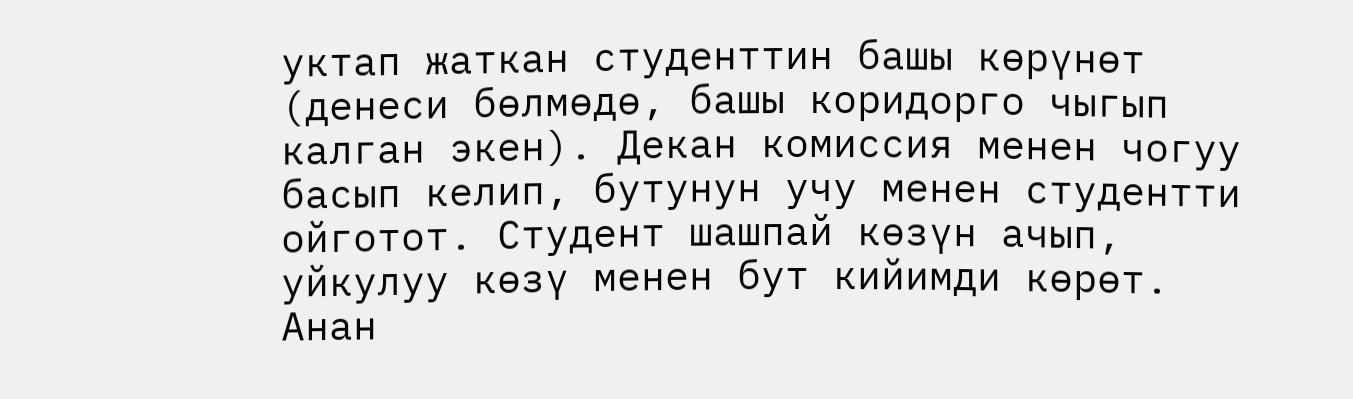уктап жаткан студенттин башы көрүнөт (денеси бөлмөдө, башы коридорго чыгып калган экен). Декан комиссия менен чогуу басып келип, бутунун учу менен студентти ойготот. Студент шашпай көзүн ачып, уйкулуу көзү менен бут кийимди көрөт. Анан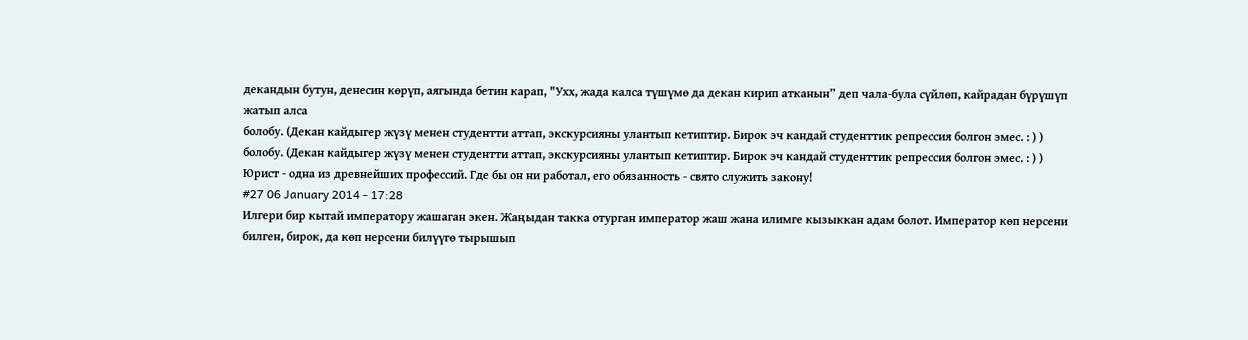декандын бутун, денесин көрүп, аягында бетин карап, "Ухх, жада калса түшүмө да декан кирип атканын” деп чала-була сүйлөп, кайрадан бүрүшүп жатып алса
болобу. (Декан кайдыгер жүзү менен студентти аттап, экскурсияны улантып кетиптир. Бирок эч кандай студенттик репрессия болгон эмес. : ) )
болобу. (Декан кайдыгер жүзү менен студентти аттап, экскурсияны улантып кетиптир. Бирок эч кандай студенттик репрессия болгон эмес. : ) )
Юрист - одна из древнейших профессий. Где бы он ни работал, его обязанность - свято служить закону!
#27 06 January 2014 - 17:28
Илгери бир кытай императору жашаган экен. Жаңыдан такка отурган император жаш жана илимге кызыккан адам болот. Император көп нерсени билген, бирок, да көп нерсени билүүгө тырышып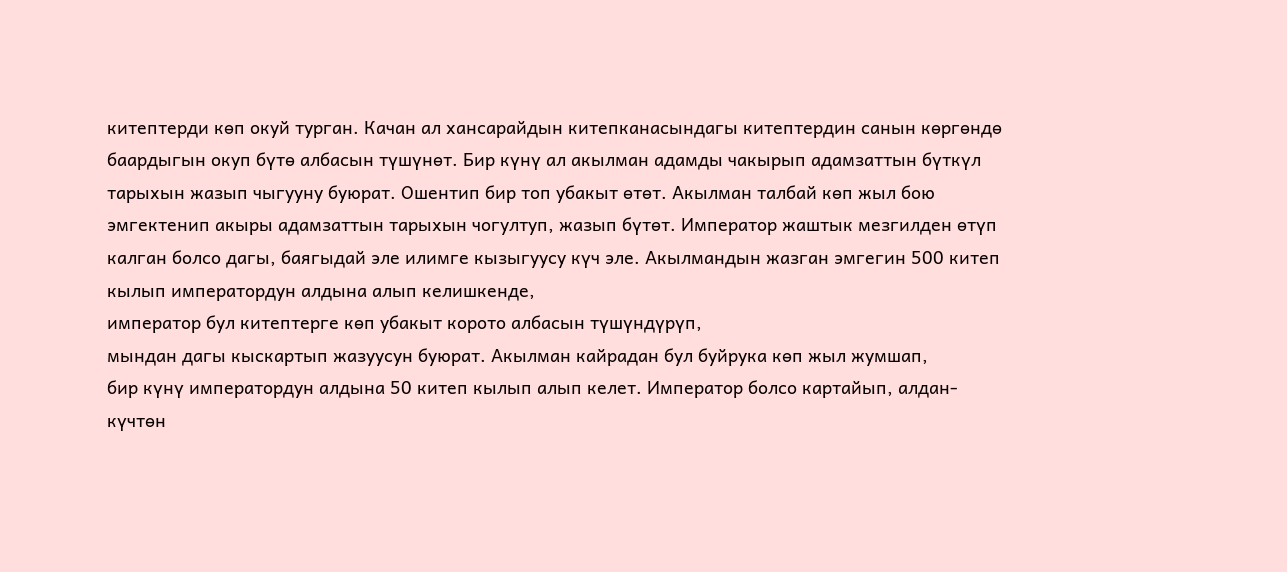китептерди көп окуй турган. Качан ал хансарайдын китепканасындагы китептердин санын көргөндө баардыгын окуп бүтө албасын түшүнөт. Бир күнү ал акылман адамды чакырып адамзаттын бүткүл тарыхын жазып чыгууну буюрат. Ошентип бир топ убакыт өтөт. Акылман талбай көп жыл бою эмгектенип акыры адамзаттын тарыхын чогултуп, жазып бүтөт. Император жаштык мезгилден өтүп калган болсо дагы, баягыдай эле илимге кызыгуусу күч эле. Акылмандын жазган эмгегин 500 китеп кылып императордун алдына алып келишкенде,
император бул китептерге көп убакыт корото албасын түшүндүрүп,
мындан дагы кыскартып жазуусун буюрат. Акылман кайрадан бул буйрука көп жыл жумшап,
бир күнү императордун алдына 50 китеп кылып алып келет. Император болсо картайып, алдан- күчтөн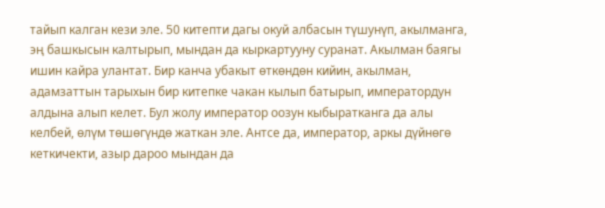тайып калган кези эле. 50 китепти дагы окуй албасын түшунүп, акылманга, эң башкысын калтырып, мындан да кыркартууну суранат. Акылман баягы ишин кайра улантат. Бир канча убакыт өткөндөн кийин, акылман, адамзаттын тарыхын бир китепке чакан кылып батырып, императордун алдына алып келет. Бул жолу император оозун кыбыратканга да алы келбей, өлүм төшөгүндө жаткан эле. Антсе да, император, аркы дүйнөгө кеткичекти, азыр дароо мындан да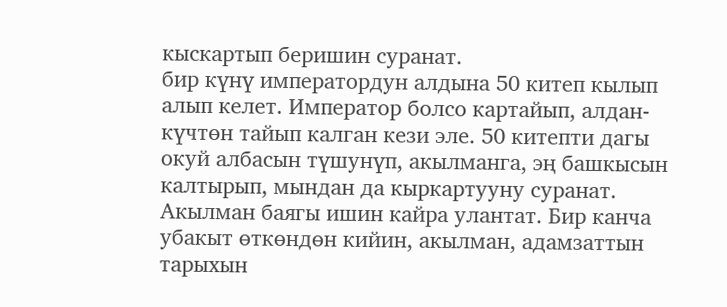кыскартып беришин суранат.
бир күнү императордун алдына 50 китеп кылып алып келет. Император болсо картайып, алдан- күчтөн тайып калган кези эле. 50 китепти дагы окуй албасын түшунүп, акылманга, эң башкысын калтырып, мындан да кыркартууну суранат. Акылман баягы ишин кайра улантат. Бир канча убакыт өткөндөн кийин, акылман, адамзаттын тарыхын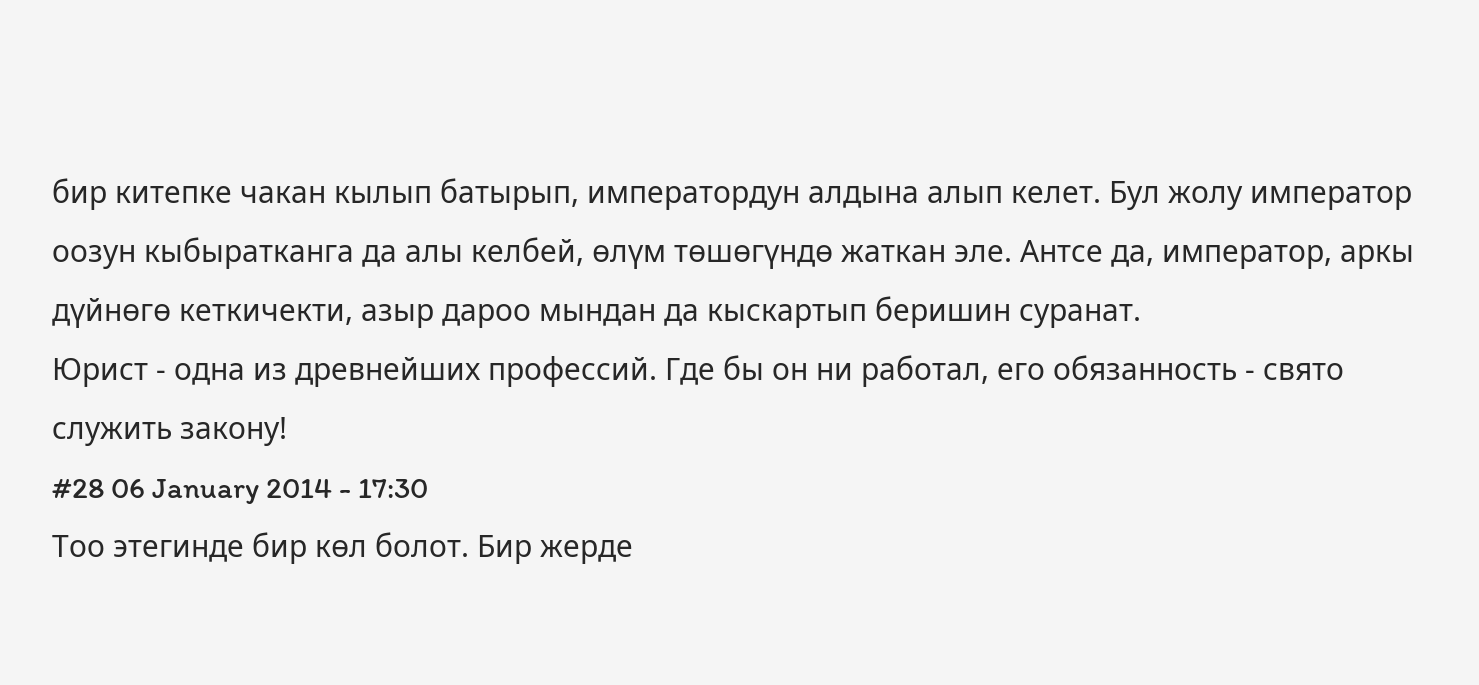бир китепке чакан кылып батырып, императордун алдына алып келет. Бул жолу император оозун кыбыратканга да алы келбей, өлүм төшөгүндө жаткан эле. Антсе да, император, аркы дүйнөгө кеткичекти, азыр дароо мындан да кыскартып беришин суранат.
Юрист - одна из древнейших профессий. Где бы он ни работал, его обязанность - свято служить закону!
#28 06 January 2014 - 17:30
Тоо этегинде бир көл болот. Бир жерде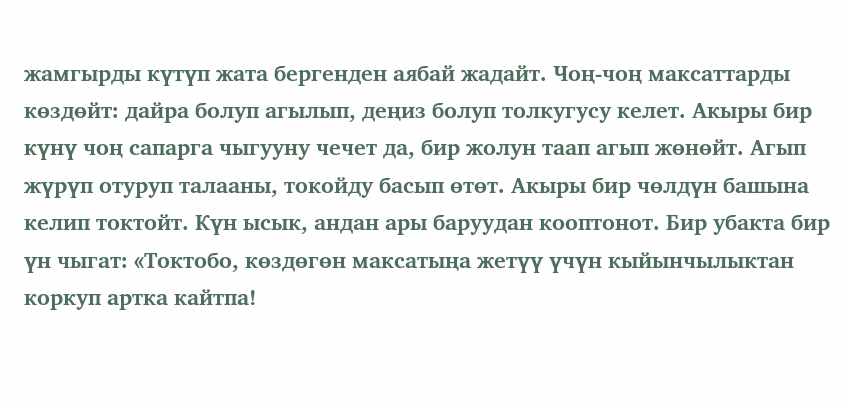жамгырды күтүп жата бергенден аябай жадайт. Чоң-чоң максаттарды көздөйт: дайра болуп агылып, деңиз болуп толкугусу келет. Акыры бир күнү чоң сапарга чыгууну чечет да, бир жолун таап агып жөнөйт. Агып жүрүп отуруп талааны, токойду басып өтөт. Акыры бир чөлдүн башына келип токтойт. Күн ысык, андан ары баруудан кооптонот. Бир убакта бир үн чыгат: «Токтобо, көздөгөн максатыңа жетүү үчүн кыйынчылыктан коркуп артка кайтпа!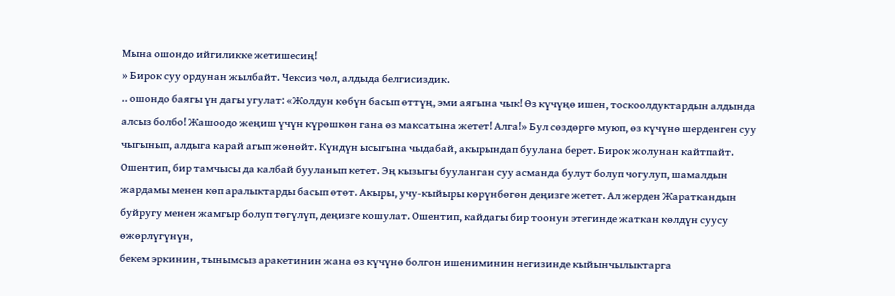Мына ошондо ийгиликке жетишесиң!
» Бирок суу ордунан жылбайт. Чексиз чөл, алдыда белгисиздик.
.. ошондо баягы үн дагы угулат: «Жолдун көбүн басып өттүң, эми аягына чык! Өз күчүңө ишен, тоскоолдуктардын алдында алсыз болбо! Жашоодо жеңиш үчүн күрөшкөн гана өз максатына жетет! Алга!» Бул сөздөргө муюп, өз күчүнө шерденген суу чыгынып, алдыга карай агып жөнөйт. Күндүн ысыгына чыдабай, акырындап буулана берет. Бирок жолунан кайтпайт. Ошентип, бир тамчысы да калбай бууланып кетет. Эң кызыгы бууланган суу асманда булут болуп чогулуп, шамалдын жардамы менен көп аралыктарды басып өтөт. Акыры, учу-кыйыры көрүнбөгөн деңизге жетет. Ал жерден Жараткандын буйругу менен жамгыр болуп төгүлүп, деңизге кошулат. Ошентип, кайдагы бир тоонун этегинде жаткан көлдүн суусу өжөрлүгүнүн,
бекем эркинин, тынымсыз аракетинин жана өз күчүнө болгон ишениминин негизинде кыйынчылыктарга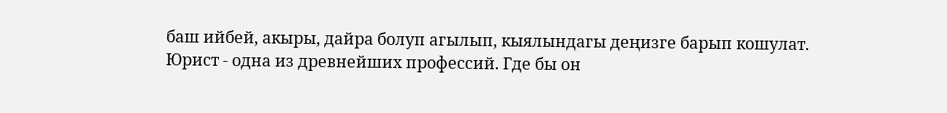баш ийбей, акыры, дайра болуп агылып, кыялындагы деңизге барып кошулат.
Юрист - одна из древнейших профессий. Где бы он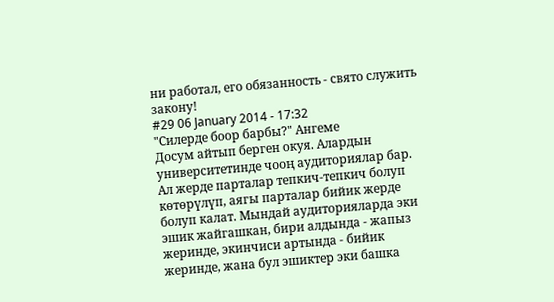ни работал, его обязанность - свято служить закону!
#29 06 January 2014 - 17:32
"Силерде боор барбы?" Ангеме
Досум айтып берген окуя. Алардын университетинде чооң аудиториялар бар. Ал жерде парталар тепкич-тепкич болуп көтөрүлүп, аягы парталар бийик жерде болуп калат. Мындай аудиторияларда эки эшик жайгашкан, бири алдында - жапыз жеринде, экинчиси артында - бийик жеринде, жана бул эшиктер эки башка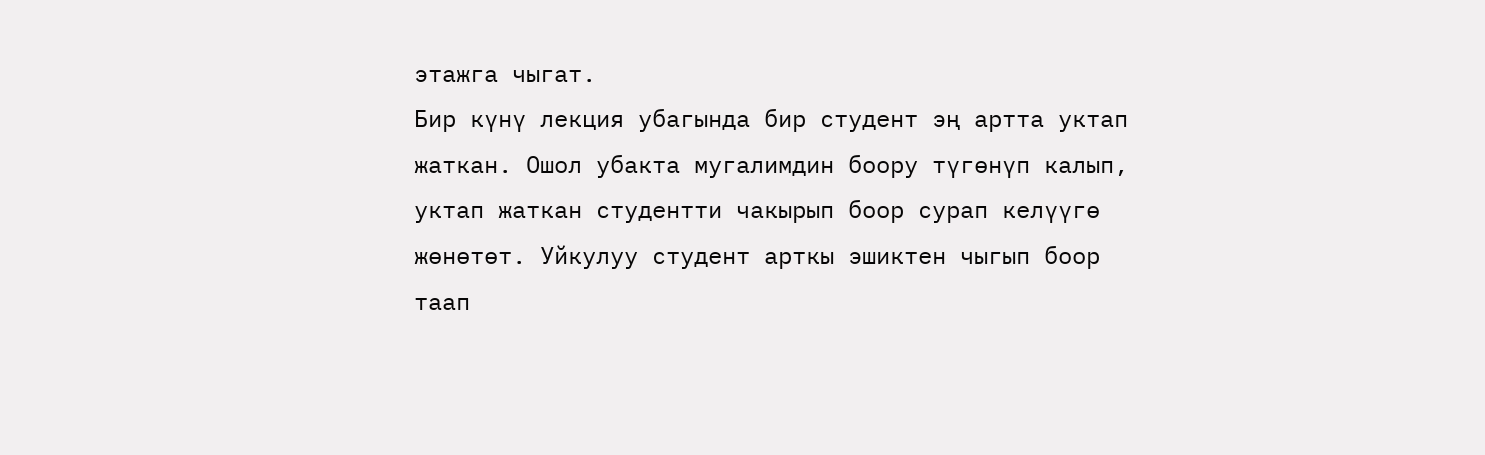этажга чыгат.
Бир күнү лекция убагында бир студент эң артта уктап жаткан. Ошол убакта мугалимдин боору түгөнүп калып, уктап жаткан студентти чакырып боор сурап келүүгө жөнөтөт. Уйкулуу студент арткы эшиктен чыгып боор таап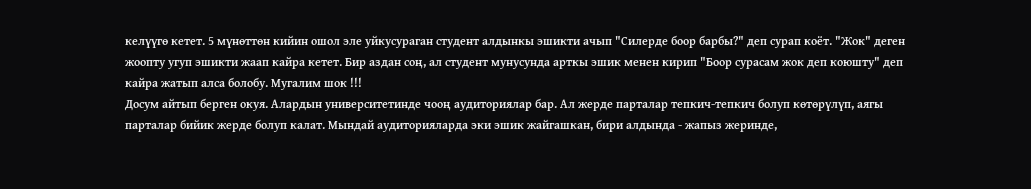келүүгө кетет. 5 мүнөттөн кийин ошол эле уйкусураган студент алдынкы эшикти ачып "Силерде боор барбы?" деп сурап коёт. "Жок" деген жоопту угуп эшикти жаап кайра кетет. Бир аздан соң, ал студент мунусунда арткы эшик менен кирип "Боор сурасам жок деп коюшту" деп кайра жатып алса болобу. Мугалим шок !!!
Досум айтып берген окуя. Алардын университетинде чооң аудиториялар бар. Ал жерде парталар тепкич-тепкич болуп көтөрүлүп, аягы парталар бийик жерде болуп калат. Мындай аудиторияларда эки эшик жайгашкан, бири алдында - жапыз жеринде,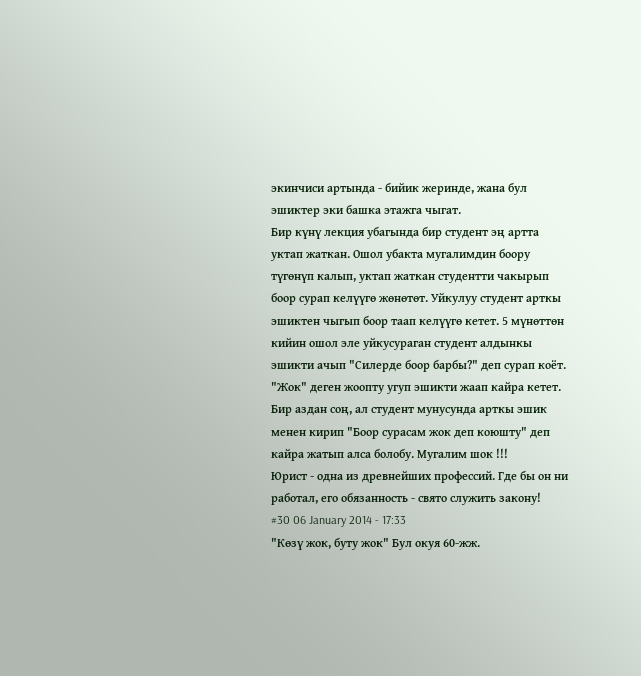экинчиси артында - бийик жеринде, жана бул эшиктер эки башка этажга чыгат.
Бир күнү лекция убагында бир студент эң артта уктап жаткан. Ошол убакта мугалимдин боору түгөнүп калып, уктап жаткан студентти чакырып боор сурап келүүгө жөнөтөт. Уйкулуу студент арткы эшиктен чыгып боор таап келүүгө кетет. 5 мүнөттөн кийин ошол эле уйкусураган студент алдынкы эшикти ачып "Силерде боор барбы?" деп сурап коёт. "Жок" деген жоопту угуп эшикти жаап кайра кетет. Бир аздан соң, ал студент мунусунда арткы эшик менен кирип "Боор сурасам жок деп коюшту" деп кайра жатып алса болобу. Мугалим шок !!!
Юрист - одна из древнейших профессий. Где бы он ни работал, его обязанность - свято служить закону!
#30 06 January 2014 - 17:33
"Көзү жок, буту жок" Бул окуя 60-жж.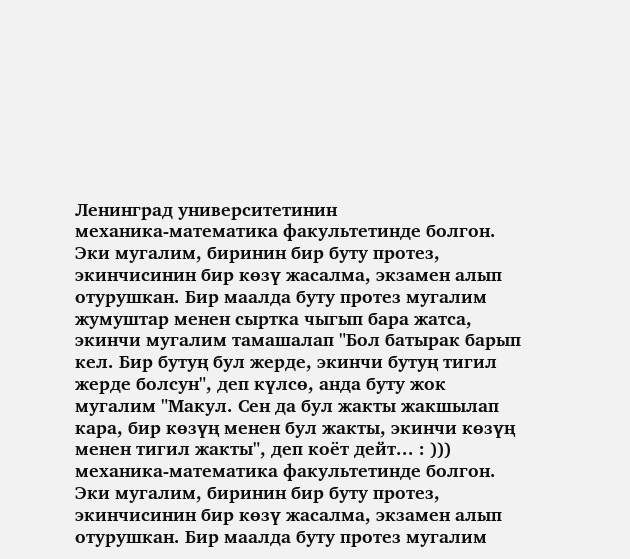Ленинград университетинин
механика-математика факультетинде болгон.
Эки мугалим, биринин бир буту протез,
экинчисинин бир көзү жасалма, экзамен алып
отурушкан. Бир маалда буту протез мугалим
жумуштар менен сыртка чыгып бара жатса, экинчи мугалим тамашалап "Бол батырак барып
кел. Бир бутуң бул жерде, экинчи бутуң тигил
жерде болсун", деп күлсө, анда буту жок
мугалим "Макул. Сен да бул жакты жакшылап
кара, бир көзүң менен бул жакты, экинчи көзүң
менен тигил жакты", деп коёт дейт... : )))
механика-математика факультетинде болгон.
Эки мугалим, биринин бир буту протез,
экинчисинин бир көзү жасалма, экзамен алып
отурушкан. Бир маалда буту протез мугалим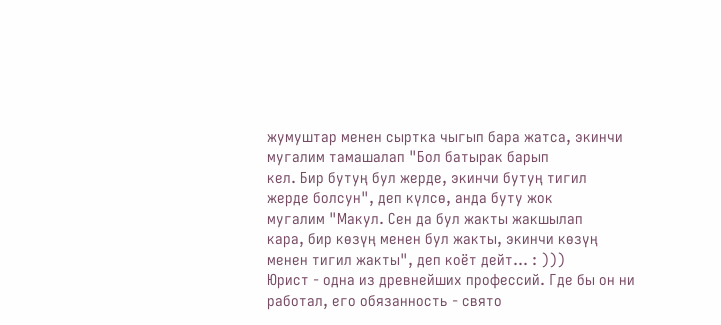жумуштар менен сыртка чыгып бара жатса, экинчи мугалим тамашалап "Бол батырак барып
кел. Бир бутуң бул жерде, экинчи бутуң тигил
жерде болсун", деп күлсө, анда буту жок
мугалим "Макул. Сен да бул жакты жакшылап
кара, бир көзүң менен бул жакты, экинчи көзүң
менен тигил жакты", деп коёт дейт... : )))
Юрист - одна из древнейших профессий. Где бы он ни работал, его обязанность - свято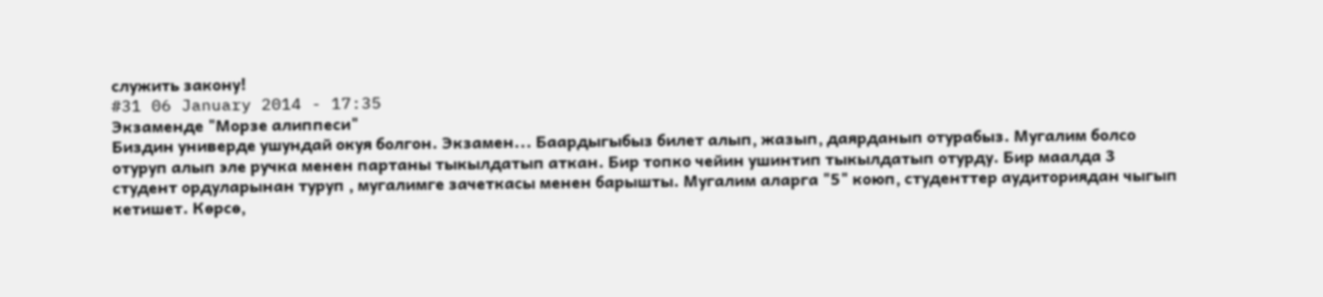служить закону!
#31 06 January 2014 - 17:35
Экзаменде "Морзе алиппеси"
Биздин универде ушундай окуя болгон. Экзамен... Баардыгыбыз билет алып, жазып, даярданып отурабыз. Мугалим болсо отуруп алып эле ручка менен партаны тыкылдатып аткан. Бир топко чейин ушинтип тыкылдатып отурду. Бир маалда 3 студент ордуларынан туруп , мугалимге зачеткасы менен барышты. Мугалим аларга "5" коюп, студенттер аудиториядан чыгып кетишет. Көрсө,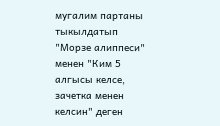мугалим партаны тыкылдатып "Морзе алиппеси"
менен "Ким 5 алгысы келсе, зачетка менен келсин" деген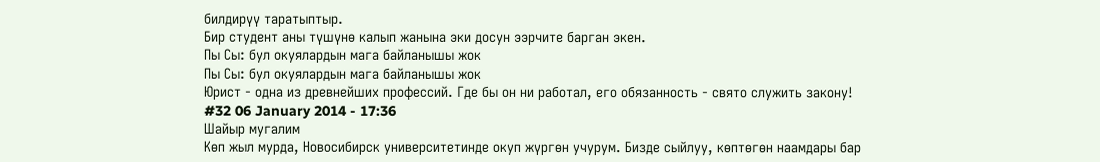билдирүү таратыптыр.
Бир студент аны түшүнө калып жанына эки досун ээрчите барган экен.
Пы Сы: бул окуялардын мага байланышы жок
Пы Сы: бул окуялардын мага байланышы жок
Юрист - одна из древнейших профессий. Где бы он ни работал, его обязанность - свято служить закону!
#32 06 January 2014 - 17:36
Шайыр мугалим
Көп жыл мурда, Новосибирск университетинде окуп жүргөн учурум. Бизде сыйлуу, көптөгөн наамдары бар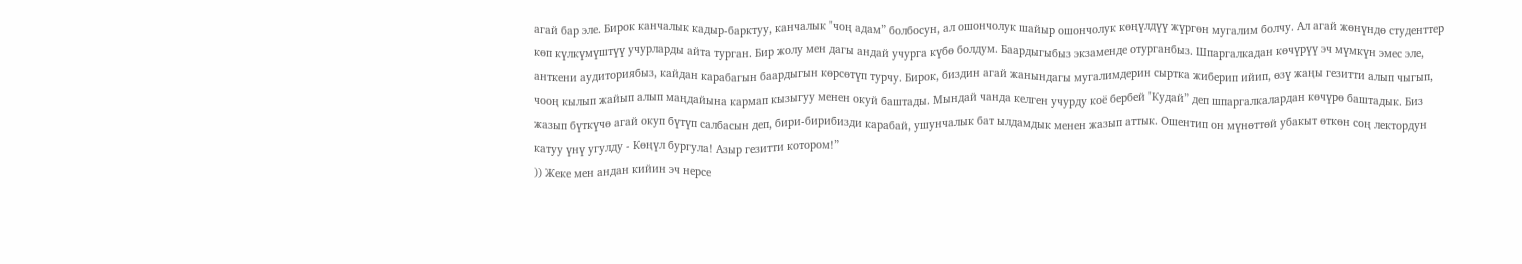агай бар эле. Бирок канчалык кадыр-барктуу, канчалык "чоң адам” болбосун, ал ошончолук шайыр ошончолук көңүлдүү жүргөн мугалим болчу. Ал агай жөнүндө студенттер көп күлкүмүштүү учурларды айта турган. Бир жолу мен дагы андай учурга күбө болдум. Баардыгыбыз экзаменде отурганбыз. Шпаргалкадан көчүрүү эч мүмкүн эмес эле, анткени аудиториябыз, кайдан карабагын баардыгын көрсөтүп турчу. Бирок, биздин агай жанындагы мугалимдерин сыртка жиберип ийип, өзү жаңы гезитти алып чыгып, чооң кылып жайып алып маңдайына кармап кызыгуу менен окуй баштады. Мындай чанда келген учурду коё бербей "Кудай” деп шпаргалкалардан көчүрө баштадык. Биз жазып бүткүчө агай окуп бүтүп салбасын деп, бири-бирибизди карабай, ушунчалык бат ылдамдык менен жазып аттык. Ошентип он мүнөттөй убакыт өткөн соң лектордун катуу үнү угулду - Көңүл бургула! Азыр гезитти котором!”
)) Жеке мен андан кийин эч нерсе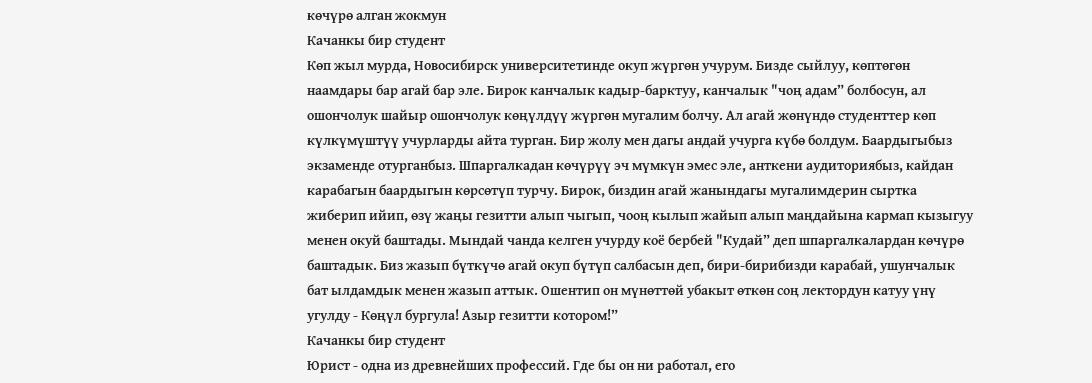көчүрө алган жокмун
Качанкы бир студент
Көп жыл мурда, Новосибирск университетинде окуп жүргөн учурум. Бизде сыйлуу, көптөгөн наамдары бар агай бар эле. Бирок канчалык кадыр-барктуу, канчалык "чоң адам” болбосун, ал ошончолук шайыр ошончолук көңүлдүү жүргөн мугалим болчу. Ал агай жөнүндө студенттер көп күлкүмүштүү учурларды айта турган. Бир жолу мен дагы андай учурга күбө болдум. Баардыгыбыз экзаменде отурганбыз. Шпаргалкадан көчүрүү эч мүмкүн эмес эле, анткени аудиториябыз, кайдан карабагын баардыгын көрсөтүп турчу. Бирок, биздин агай жанындагы мугалимдерин сыртка жиберип ийип, өзү жаңы гезитти алып чыгып, чооң кылып жайып алып маңдайына кармап кызыгуу менен окуй баштады. Мындай чанда келген учурду коё бербей "Кудай” деп шпаргалкалардан көчүрө баштадык. Биз жазып бүткүчө агай окуп бүтүп салбасын деп, бири-бирибизди карабай, ушунчалык бат ылдамдык менен жазып аттык. Ошентип он мүнөттөй убакыт өткөн соң лектордун катуу үнү угулду - Көңүл бургула! Азыр гезитти котором!”
Качанкы бир студент
Юрист - одна из древнейших профессий. Где бы он ни работал, его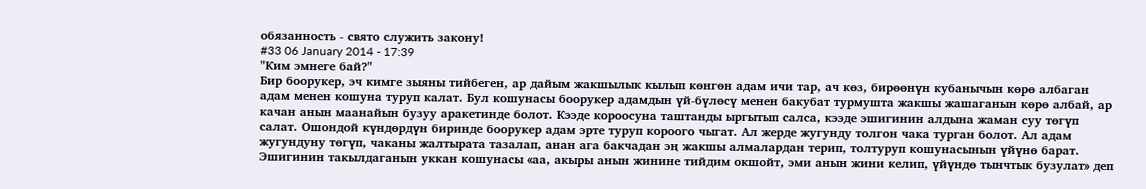обязанность - свято служить закону!
#33 06 January 2014 - 17:39
"Ким эмнеге бай?"
Бир боорукер, эч кимге зыяны тийбеген, ар дайым жакшылык кылып көнгөн адам ичи тар, ач көз, бирөөнүн кубанычын көрө албаган адам менен кошуна туруп калат. Бул кошунасы боорукер адамдын үй-бүлөсү менен бакубат турмушта жакшы жашаганын көрө албай, ар качан анын маанайын бузуу аракетинде болот. Кээде короосуна таштанды ыргытып салса, кээде эшигинин алдына жаман суу төгүп салат. Ошондой күндөрдүн биринде боорукер адам эрте туруп короого чыгат. Ал жерде жугунду толгон чака турган болот. Ал адам жугундуну төгүп, чаканы жалтырата тазалап, анан ага бакчадан эң жакшы алмалардан терип, толтуруп кошунасынын үйүнө барат.
Эшигинин такылдаганын уккан кошунасы «аа, акыры анын жинине тийдим окшойт, эми анын жини келип, үйүндө тынчтык бузулат» деп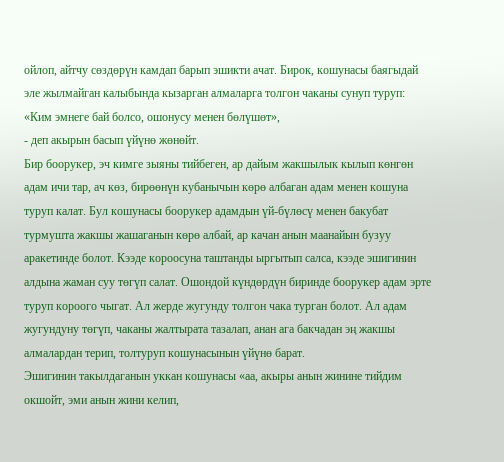ойлоп, айтчу сөздөрүн камдап барып эшикти ачат. Бирок, кошунасы баягыдай эле жылмайган калыбында кызарган алмаларга толгон чаканы сунуп туруп: «Ким эмнеге бай болсо, ошонусу менен бөлүшөт»,
- деп акырын басып үйүнө жөнөйт.
Бир боорукер, эч кимге зыяны тийбеген, ар дайым жакшылык кылып көнгөн адам ичи тар, ач көз, бирөөнүн кубанычын көрө албаган адам менен кошуна туруп калат. Бул кошунасы боорукер адамдын үй-бүлөсү менен бакубат турмушта жакшы жашаганын көрө албай, ар качан анын маанайын бузуу аракетинде болот. Кээде короосуна таштанды ыргытып салса, кээде эшигинин алдына жаман суу төгүп салат. Ошондой күндөрдүн биринде боорукер адам эрте туруп короого чыгат. Ал жерде жугунду толгон чака турган болот. Ал адам жугундуну төгүп, чаканы жалтырата тазалап, анан ага бакчадан эң жакшы алмалардан терип, толтуруп кошунасынын үйүнө барат.
Эшигинин такылдаганын уккан кошунасы «аа, акыры анын жинине тийдим окшойт, эми анын жини келип,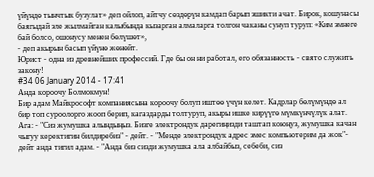үйүндө тынчтык бузулат» деп ойлоп, айтчу сөздөрүн камдап барып эшикти ачат. Бирок, кошунасы баягыдай эле жылмайган калыбында кызарган алмаларга толгон чаканы сунуп туруп: «Ким эмнеге бай болсо, ошонусу менен бөлүшөт»,
- деп акырын басып үйүнө жөнөйт.
Юрист - одна из древнейших профессий. Где бы он ни работал, его обязанность - свято служить закону!
#34 06 January 2014 - 17:41
Анда короочу Болмокмун!
Бир адам Майкрософт компаниясына короочу болуп иштөө үчүн келет. Кадрлар бөлүмүндө ал бир топ суроолорго жооп берип, кагаздарды толтуруп, акыры ишке кирүүгө мүмкүнчүлүк алат. Ага: - "Сиз жумушка алындыңыз. Бизге электрондук дарегиңизди таштап коюңуз, жумушка качан чыгуу керектигин билдиребиз" - дейт. - "Менде электрондук адрес эмес компьютерим да жок"- дейт анда тигил адам. - "Анда биз сизди жумушка ала албайбыз, себеби, сиз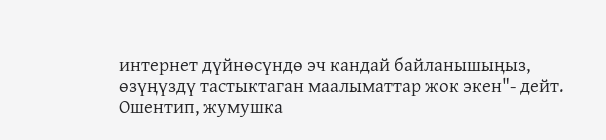интернет дүйнөсүндө эч кандай байланышыңыз, өзүңүздү тастыктаган маалыматтар жок экен"- дейт. Ошентип, жумушка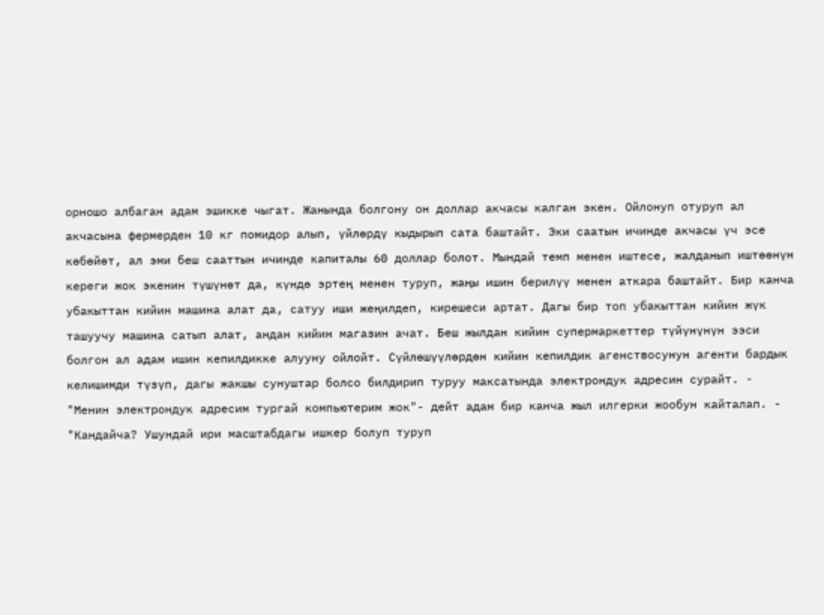орношо албаган адам эшикке чыгат. Жанында болгону он доллар акчасы калган экен. Ойлонуп отуруп ал акчасына фермерден 10 кг помидор алып, үйлөрдү кыдырып сата баштайт. Эки саатын ичинде акчасы үч эсе көбөйөт, ал эми беш сааттын ичинде капиталы 60 доллар болот. Мындай темп менен иштесе, жалданып иштөөнүн кереги жок экенин түшүнөт да, күндө эртең менен туруп, жаңы ишин берилүү менен аткара баштайт. Бир канча убакыттан кийин машина алат да, сатуу иши жеңилдеп, кирешеси артат. Дагы бир топ убакыттан кийин жүк ташуучу машина сатып алат, андан кийин магазин ачат. Беш жылдан кийин супермаркеттер түйүнүнүн ээси болгон ал адам ишин кепилдикке алууну ойлойт. Сүйлөшүүлөрдөн кийин кепилдик агенствосунун агенти бардык келишимди түзүп, дагы жакшы сунуштар болсо билдирип туруу максатында электрондук адресин сурайт. - "Менин электрондук адресим тургай компьютерим жок"- дейт адам бир канча жыл илгерки жообун кайталап. - "Кандайча? Ушундай ири масштабдагы ишкер болуп туруп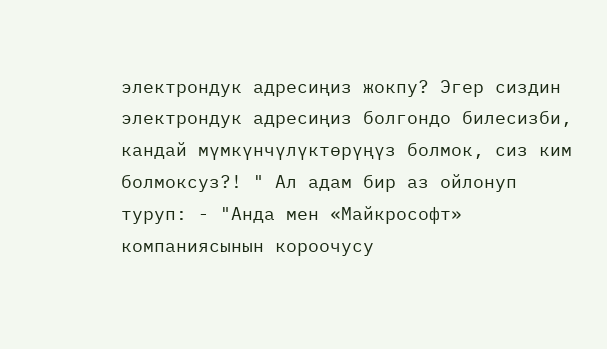электрондук адресиңиз жокпу? Эгер сиздин электрондук адресиңиз болгондо билесизби, кандай мүмкүнчүлүктөрүңүз болмок, сиз ким болмоксуз?! " Ал адам бир аз ойлонуп туруп: - "Анда мен «Майкрософт» компаниясынын короочусу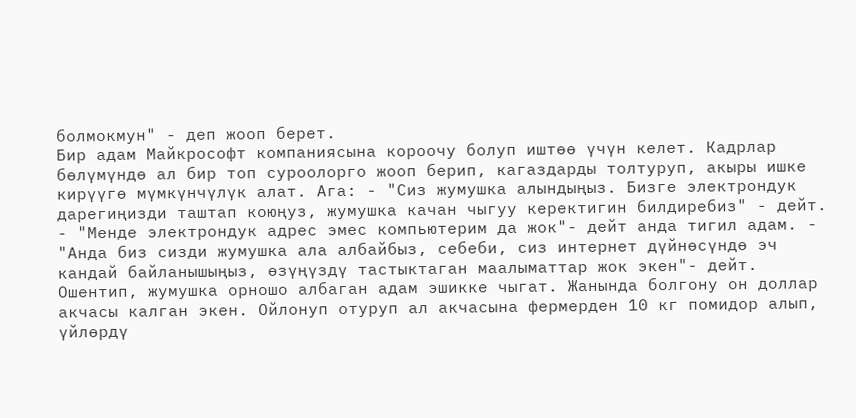болмокмун" - деп жооп берет.
Бир адам Майкрософт компаниясына короочу болуп иштөө үчүн келет. Кадрлар бөлүмүндө ал бир топ суроолорго жооп берип, кагаздарды толтуруп, акыры ишке кирүүгө мүмкүнчүлүк алат. Ага: - "Сиз жумушка алындыңыз. Бизге электрондук дарегиңизди таштап коюңуз, жумушка качан чыгуу керектигин билдиребиз" - дейт. - "Менде электрондук адрес эмес компьютерим да жок"- дейт анда тигил адам. - "Анда биз сизди жумушка ала албайбыз, себеби, сиз интернет дүйнөсүндө эч кандай байланышыңыз, өзүңүздү тастыктаган маалыматтар жок экен"- дейт. Ошентип, жумушка орношо албаган адам эшикке чыгат. Жанында болгону он доллар акчасы калган экен. Ойлонуп отуруп ал акчасына фермерден 10 кг помидор алып, үйлөрдү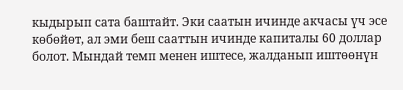кыдырып сата баштайт. Эки саатын ичинде акчасы үч эсе көбөйөт, ал эми беш сааттын ичинде капиталы 60 доллар болот. Мындай темп менен иштесе, жалданып иштөөнүн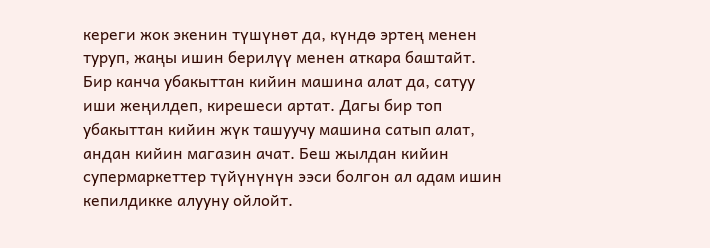кереги жок экенин түшүнөт да, күндө эртең менен туруп, жаңы ишин берилүү менен аткара баштайт. Бир канча убакыттан кийин машина алат да, сатуу иши жеңилдеп, кирешеси артат. Дагы бир топ убакыттан кийин жүк ташуучу машина сатып алат, андан кийин магазин ачат. Беш жылдан кийин супермаркеттер түйүнүнүн ээси болгон ал адам ишин кепилдикке алууну ойлойт.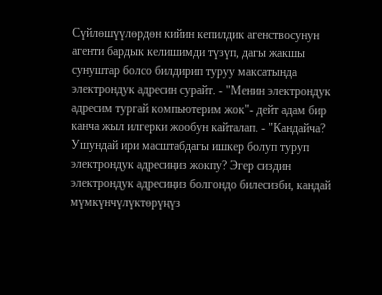Сүйлөшүүлөрдөн кийин кепилдик агенствосунун агенти бардык келишимди түзүп, дагы жакшы сунуштар болсо билдирип туруу максатында электрондук адресин сурайт. - "Менин электрондук адресим тургай компьютерим жок"- дейт адам бир канча жыл илгерки жообун кайталап. - "Кандайча? Ушундай ири масштабдагы ишкер болуп туруп электрондук адресиңиз жокпу? Эгер сиздин электрондук адресиңиз болгондо билесизби, кандай мүмкүнчүлүктөрүңүз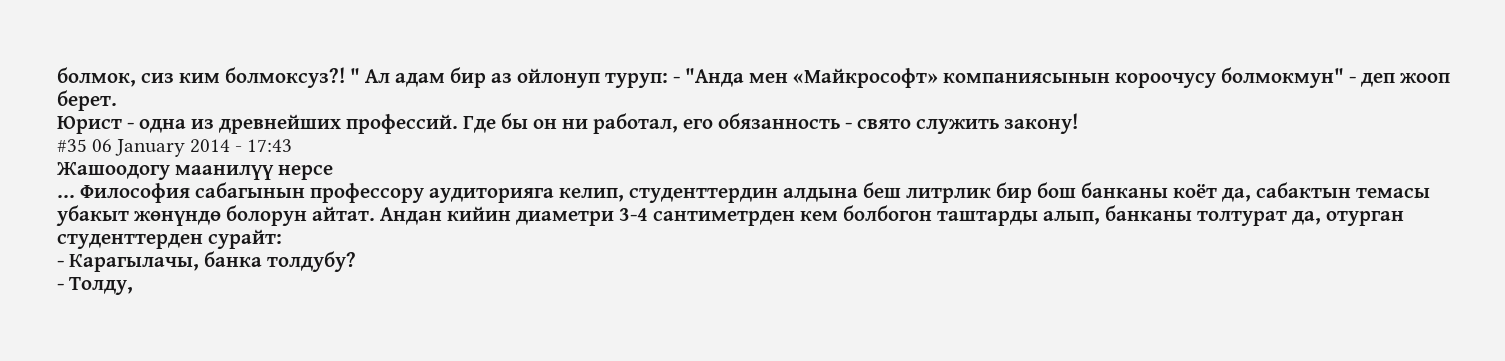болмок, сиз ким болмоксуз?! " Ал адам бир аз ойлонуп туруп: - "Анда мен «Майкрософт» компаниясынын короочусу болмокмун" - деп жооп берет.
Юрист - одна из древнейших профессий. Где бы он ни работал, его обязанность - свято служить закону!
#35 06 January 2014 - 17:43
Жашоодогу маанилүү нерсе
... Философия сабагынын профессору аудиторияга келип, студенттердин алдына беш литрлик бир бош банканы коёт да, сабактын темасы убакыт жөнүндө болорун айтат. Андан кийин диаметри 3-4 сантиметрден кем болбогон таштарды алып, банканы толтурат да, отурган студенттерден сурайт:
- Карагылачы, банка толдубу?
- Толду,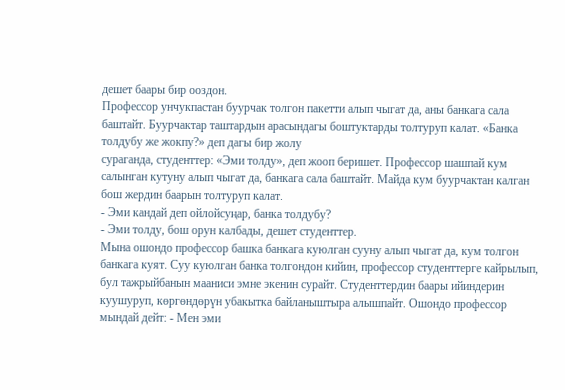дешет баары бир ооздон.
Профессор унчукпастан буурчак толгон пакетти алып чыгат да, аны банкага сала баштайт. Буурчактар таштардын арасындагы боштуктарды толтуруп калат. «Банка толдубу же жокпу?» деп дагы бир жолу
сураганда, студенттер: «Эми толду», деп жооп беришет. Профессор шашпай кум салынган кутуну алып чыгат да, банкага сала баштайт. Майда кум буурчактан калган бош жердин баарын толтуруп калат.
- Эми кандай деп ойлойсуңар, банка толдубу?
- Эми толду, бош орун калбады, дешет студенттер.
Мына ошондо профессор башка банкага куюлган сууну алып чыгат да, кум толгон банкага куят. Суу куюлган банка толгондон кийин, профессор студенттерге кайрылып, бул тажрыйбанын мааниси эмне экенин сурайт. Студенттердин баары ийиндерин куушуруп, көргөндөрүн убакытка байланыштыра алышпайт. Ошондо профессор мындай дейт: - Мен эми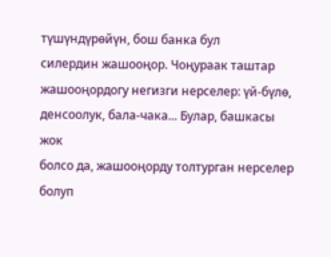түшүндүрөйүн, бош банка бул
силердин жашооңор. Чоңураак таштар
жашооңордогу негизги нерселер: үй-бүлө,
денсоолук, бала-чака... Булар, башкасы жок
болсо да, жашооңорду толтурган нерселер болуп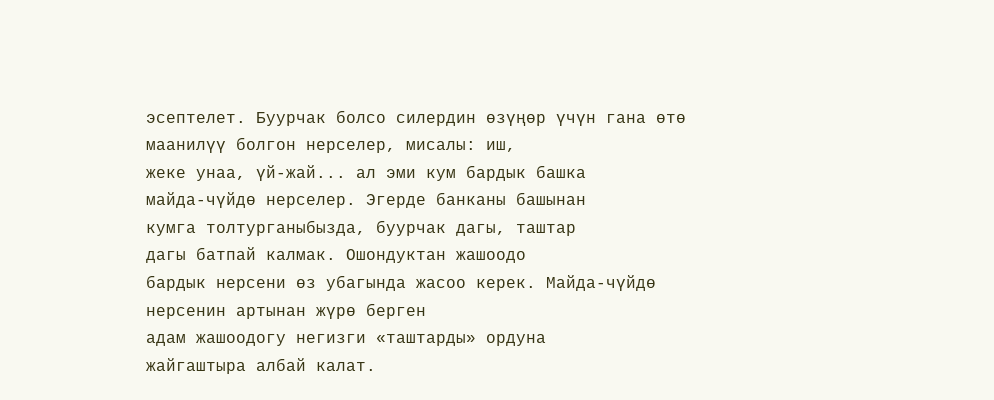эсептелет. Буурчак болсо силердин өзүңөр үчүн гана өтө маанилүү болгон нерселер, мисалы: иш,
жеке унаа, үй-жай... ал эми кум бардык башка
майда-чүйдө нерселер. Эгерде банканы башынан
кумга толтурганыбызда, буурчак дагы, таштар
дагы батпай калмак. Ошондуктан жашоодо
бардык нерсени өз убагында жасоо керек. Майда-чүйдө нерсенин артынан жүрө берген
адам жашоодогу негизги «таштарды» ордуна
жайгаштыра албай калат.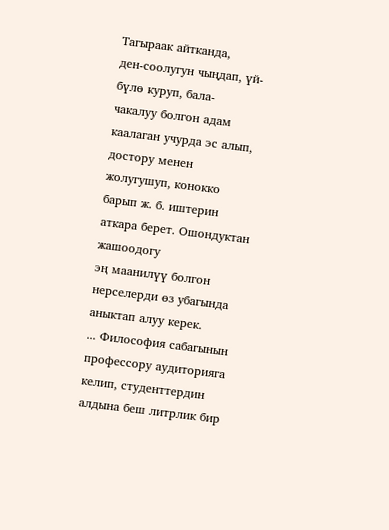Тагыраак айтканда,
ден-соолугун чыңдап, үй-бүлө куруп, бала-
чакалуу болгон адам каалаган учурда эс алып,
достору менен жолугушуп, конокко барып ж. б. иштерин аткара берет. Ошондуктан жашоодогу
эң маанилүү болгон нерселерди өз убагында
аныктап алуу керек.
... Философия сабагынын профессору аудиторияга келип, студенттердин алдына беш литрлик бир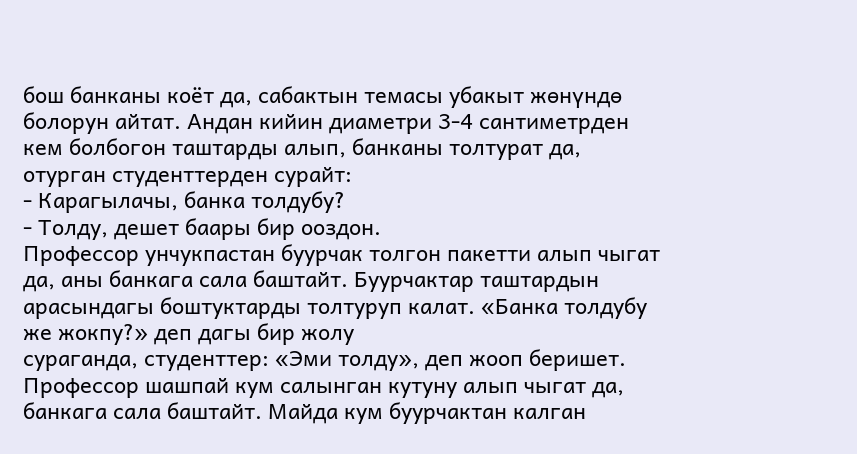бош банканы коёт да, сабактын темасы убакыт жөнүндө болорун айтат. Андан кийин диаметри 3-4 сантиметрден кем болбогон таштарды алып, банканы толтурат да, отурган студенттерден сурайт:
- Карагылачы, банка толдубу?
- Толду, дешет баары бир ооздон.
Профессор унчукпастан буурчак толгон пакетти алып чыгат да, аны банкага сала баштайт. Буурчактар таштардын арасындагы боштуктарды толтуруп калат. «Банка толдубу же жокпу?» деп дагы бир жолу
сураганда, студенттер: «Эми толду», деп жооп беришет. Профессор шашпай кум салынган кутуну алып чыгат да, банкага сала баштайт. Майда кум буурчактан калган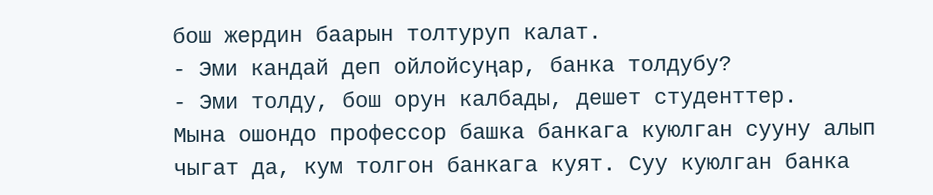бош жердин баарын толтуруп калат.
- Эми кандай деп ойлойсуңар, банка толдубу?
- Эми толду, бош орун калбады, дешет студенттер.
Мына ошондо профессор башка банкага куюлган сууну алып чыгат да, кум толгон банкага куят. Суу куюлган банка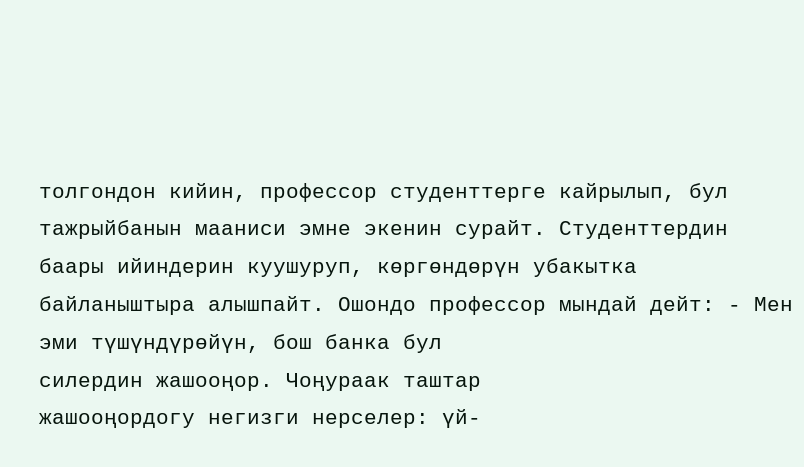толгондон кийин, профессор студенттерге кайрылып, бул тажрыйбанын мааниси эмне экенин сурайт. Студенттердин баары ийиндерин куушуруп, көргөндөрүн убакытка байланыштыра алышпайт. Ошондо профессор мындай дейт: - Мен эми түшүндүрөйүн, бош банка бул
силердин жашооңор. Чоңураак таштар
жашооңордогу негизги нерселер: үй-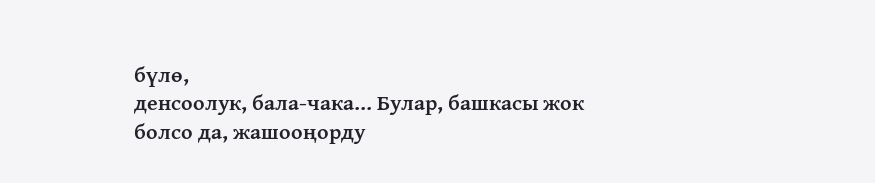бүлө,
денсоолук, бала-чака... Булар, башкасы жок
болсо да, жашооңорду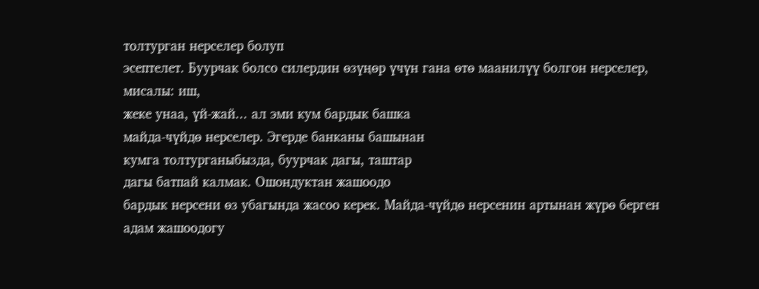толтурган нерселер болуп
эсептелет. Буурчак болсо силердин өзүңөр үчүн гана өтө маанилүү болгон нерселер, мисалы: иш,
жеке унаа, үй-жай... ал эми кум бардык башка
майда-чүйдө нерселер. Эгерде банканы башынан
кумга толтурганыбызда, буурчак дагы, таштар
дагы батпай калмак. Ошондуктан жашоодо
бардык нерсени өз убагында жасоо керек. Майда-чүйдө нерсенин артынан жүрө берген
адам жашоодогу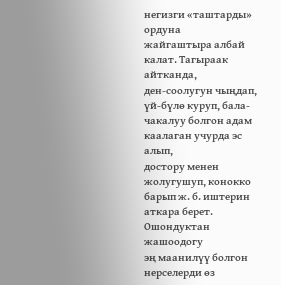негизги «таштарды» ордуна
жайгаштыра албай калат. Тагыраак айтканда,
ден-соолугун чыңдап, үй-бүлө куруп, бала-
чакалуу болгон адам каалаган учурда эс алып,
достору менен жолугушуп, конокко барып ж. б. иштерин аткара берет. Ошондуктан жашоодогу
эң маанилүү болгон нерселерди өз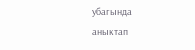убагында
аныктап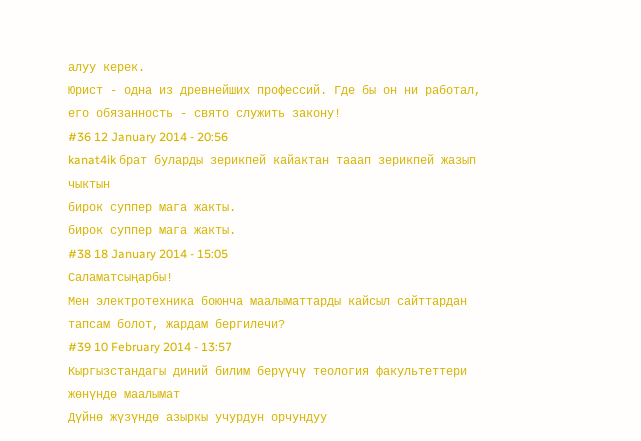алуу керек.
Юрист - одна из древнейших профессий. Где бы он ни работал, его обязанность - свято служить закону!
#36 12 January 2014 - 20:56
kanat4ik брат буларды зерикпей кайактан тааап зерикпей жазып чыктын
бирок суппер мага жакты.
бирок суппер мага жакты.
#38 18 January 2014 - 15:05
Саламатсыңарбы!
Мен электротехника боюнча маалыматтарды кайсыл сайттардан тапсам болот, жардам бергилечи?
#39 10 February 2014 - 13:57
Кыргызстандагы диний билим берүүчү теология факультеттери жөнүндө маалымат
Дүйнө жүзүндө азыркы учурдун орчундуу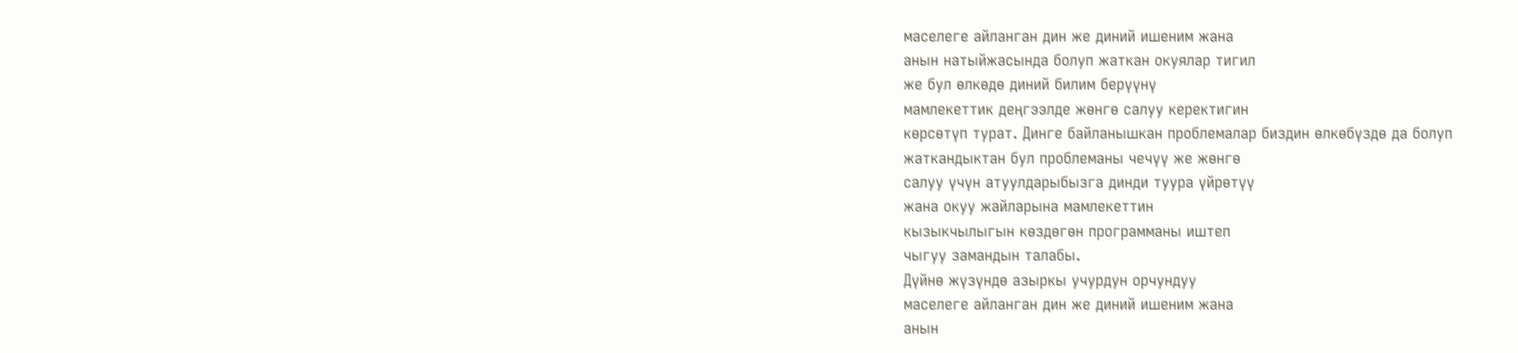маселеге айланган дин же диний ишеним жана
анын натыйжасында болуп жаткан окуялар тигил
же бул өлкөдө диний билим берүүнү
мамлекеттик деңгээлде жөнгө салуу керектигин
көрсөтүп турат. Динге байланышкан проблемалар биздин өлкөбүздө да болуп
жаткандыктан бул проблеманы чечүү же жөнгө
салуу үчүн атуулдарыбызга динди туура үйрөтүү
жана окуу жайларына мамлекеттин
кызыкчылыгын көздөгөн программаны иштеп
чыгуу замандын талабы.
Дүйнө жүзүндө азыркы учурдун орчундуу
маселеге айланган дин же диний ишеним жана
анын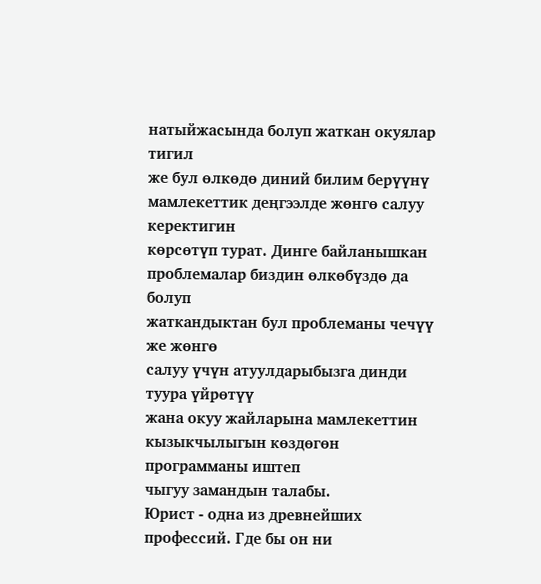натыйжасында болуп жаткан окуялар тигил
же бул өлкөдө диний билим берүүнү
мамлекеттик деңгээлде жөнгө салуу керектигин
көрсөтүп турат. Динге байланышкан проблемалар биздин өлкөбүздө да болуп
жаткандыктан бул проблеманы чечүү же жөнгө
салуу үчүн атуулдарыбызга динди туура үйрөтүү
жана окуу жайларына мамлекеттин
кызыкчылыгын көздөгөн программаны иштеп
чыгуу замандын талабы.
Юрист - одна из древнейших профессий. Где бы он ни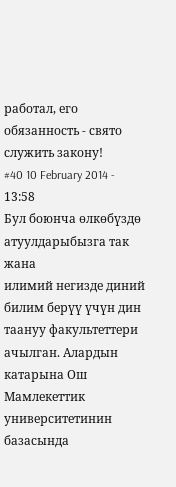работал, его обязанность - свято служить закону!
#40 10 February 2014 - 13:58
Бул боюнча өлкөбүздө атуулдарыбызга так жана
илимий негизде диний билим берүү үчүн дин
таануу факультеттери ачылган. Алардын
катарына Ош Мамлекеттик университетинин
базасында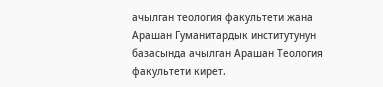ачылган теология факультети жана
Арашан Гуманитардык институтунун базасында ачылган Арашан Теология факультети кирет.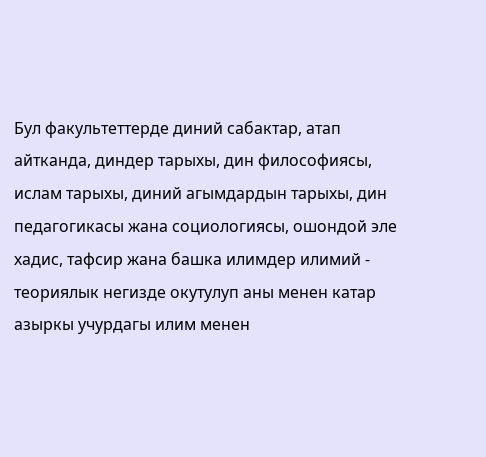Бул факультеттерде диний сабактар, атап
айтканда, диндер тарыхы, дин философиясы,
ислам тарыхы, диний агымдардын тарыхы, дин
педагогикасы жана социологиясы, ошондой эле
хадис, тафсир жана башка илимдер илимий - теориялык негизде окутулуп аны менен катар
азыркы учурдагы илим менен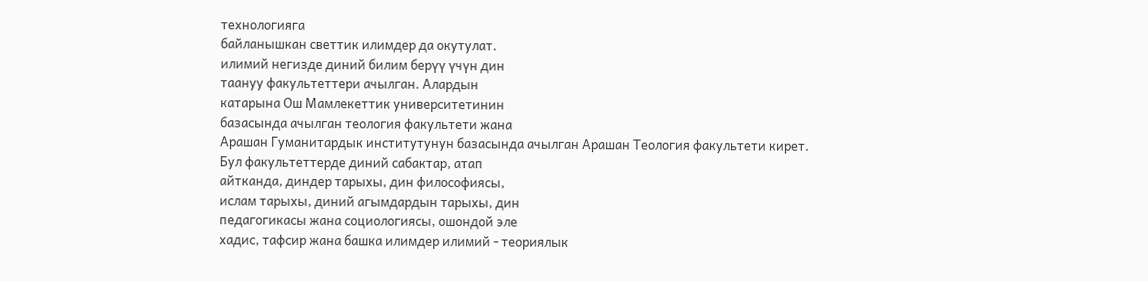технологияга
байланышкан светтик илимдер да окутулат.
илимий негизде диний билим берүү үчүн дин
таануу факультеттери ачылган. Алардын
катарына Ош Мамлекеттик университетинин
базасында ачылган теология факультети жана
Арашан Гуманитардык институтунун базасында ачылган Арашан Теология факультети кирет.
Бул факультеттерде диний сабактар, атап
айтканда, диндер тарыхы, дин философиясы,
ислам тарыхы, диний агымдардын тарыхы, дин
педагогикасы жана социологиясы, ошондой эле
хадис, тафсир жана башка илимдер илимий - теориялык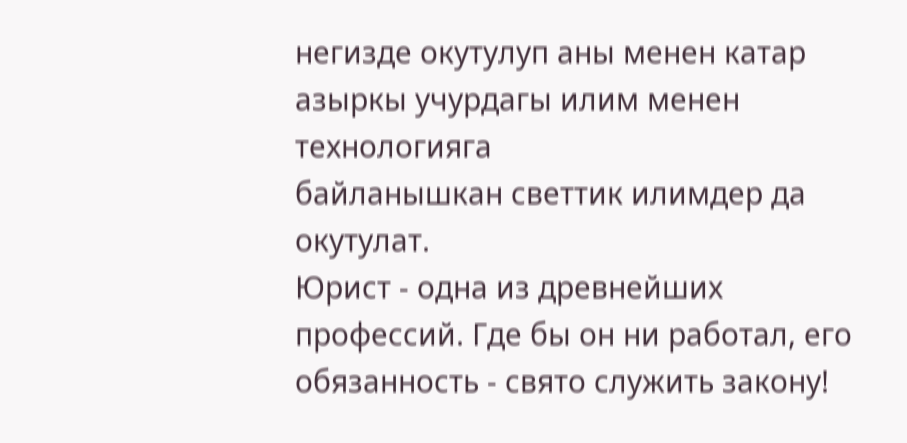негизде окутулуп аны менен катар
азыркы учурдагы илим менен технологияга
байланышкан светтик илимдер да окутулат.
Юрист - одна из древнейших профессий. Где бы он ни работал, его обязанность - свято служить закону!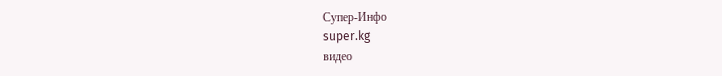Супер-Инфо
super.kg
видео